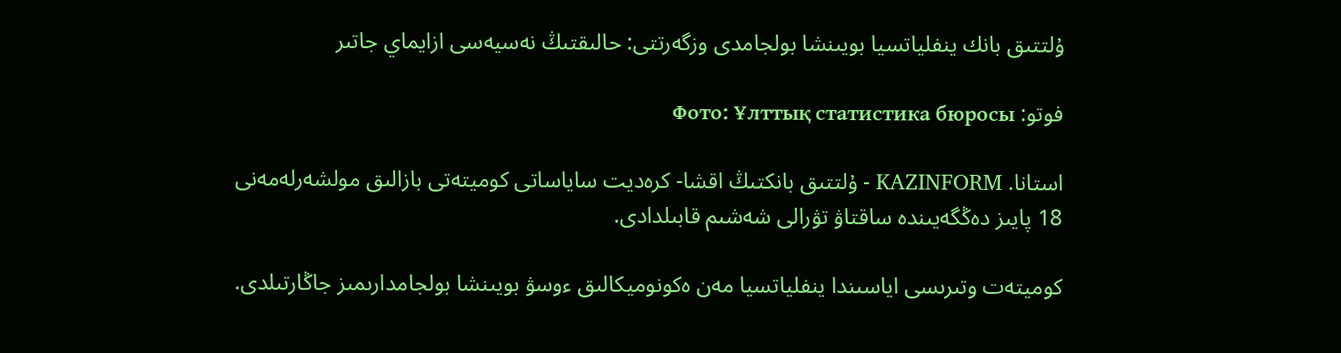ۇلتتىق بانك ينفلياتسيا بويىنشا بولجامدى وزگەرتتى: حالىقتىڭ نەسيەسى ازايماي جاتىر

فوتو: Фото: Ұлттық статистика бюросы

استانا. KAZINFORM - ۇلتتىق بانكتىڭ اقشا- كرەديت ساياساتى كوميتەتى بازالىق مولشەرلەمەنى 18 پايىز دەڭگەيىندە ساقتاۋ تۋرالى شەشىم قابىلدادى.

كوميتەت وتىرىسى اياسىندا ينفلياتسيا مەن ەكونوميكالىق ءوسۋ بويىنشا بولجامدارىمىز جاڭارتىلدى.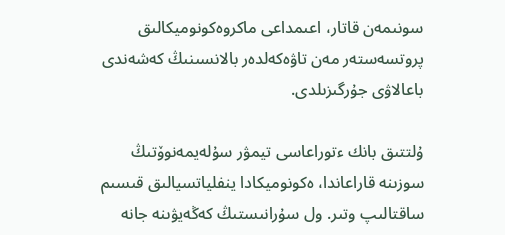سونىمەن قاتار، اعىمداعى ماكروەكونوميكالىق پروتسەستەر مەن تاۋەكەلدەر بالانسىنىڭ كەشەندى باعالاۋى جۇرگىزىلدى.

ۇلتتىق بانك ءتوراعاسى تيمۋر سۇلەيمەنوۆتىڭ سوزىنە قاراعاندا، ەكونوميكادا ينفلياتسيالىق قىسىم ساقتالىپ وتىر. ول سۇرانىستىڭ كەڭەيۋىنە جانە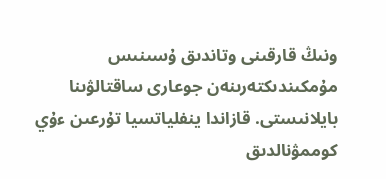ونىڭ قارقىنى وتاندىق ۇسىنىس مۇمكىندىكتەرىنەن جوعارى ساقتالۋىنا بايلانىستى. قازاندا ينفلياتسيا تۇرعىن ءۇي كوممۋنالدىق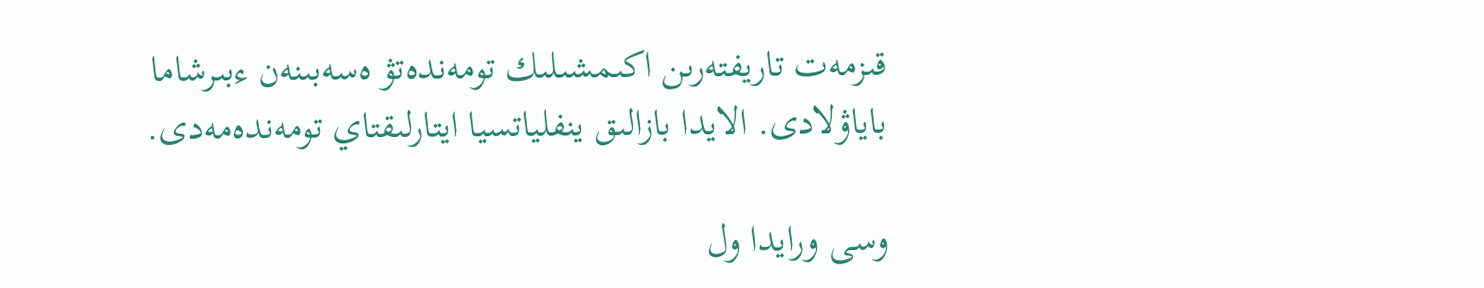قىزمەت تاريفتەرىن اكىمشىلىك تومەندەتۋ ەسەبىنەن ءبىرشاما باياۋلادى. الايدا بازالىق ينفلياتسيا ايتارلىقتاي تومەندەمەدى.

وسى ورايدا ول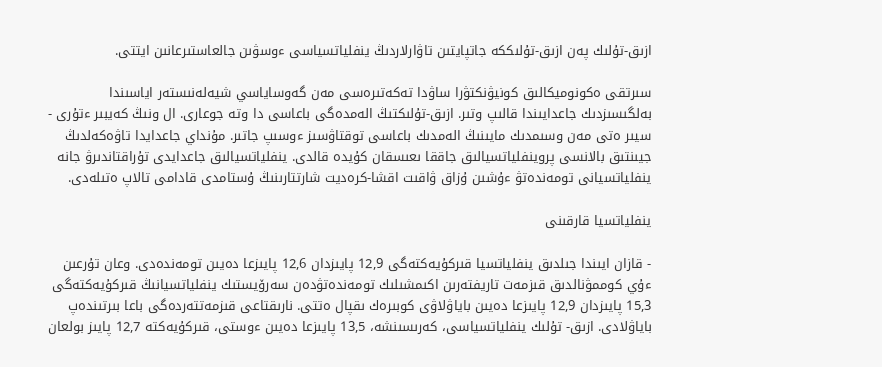ازىق-تۇلىك پەن ازىق-تۇلىككە جاتپايتىن تاۋارلاردىڭ ينفلياتسياسى ءوسۋىن جالعاستىرعانىن ايتتى.

سىرتقى ەكونوميكالىق كونيۋنكتۋرا ساۋدا تەكەتىرەسى مەن گەوساياسي شيەلەنىستەر اياسىندا بەلگىسىزدىك جاعدايىندا قالىپ وتىر. ازىق-تۇلىكتىڭ الەمدەگى باعاسى دا وتە جوعارى. ال ونىڭ كەيبىر ءتۇرى - سيىر ەتى مەن وسىمدىك مايىنىڭ الەمدىك باعاسى توقتاۋسىز ءوسىپ جاتىر. مۇنداي جاعدايدا تاۋەكەلدىڭ جيىنتىق بالانسى پروينفلياتسيالىق جاققا ىعىسقان كۇيدە قالدى. ينفلياتسيالىق جاعدايدى تۇراقتاندىرۋ جانە ينفلياتسيانى تومەندەتۋ ءۇشىن ۇزاق ۋاقىت اقشا-كرەديت شارتتارىنىڭ ۇستامدى قادامى تالاپ ەتىلەدى.

ينفلياتسيا قارقىنى

- قازان ايىندا جىلدىق ينفلياتسيا قىركۇيەكتەگى 12,9 پايىزدان 12,6 پايىزعا دەيىن تومەندەدى. وعان تۇرعىن ءۇي كوممۋنالدىق قىزمەت تاريفتەرىن اكىمشىلىك تومەندەتۋدەن سەرۆيستىك ينفلياتسيانىڭ قىركۇيەكتەگى 15,3 پايىزدان 12,9 پايىزعا دەيىن باياۋلاۋى كوبىرەك ىقپال ەتتى. نارىقتاعى قىزمەتتەردەگى باعا بىرتىندەپ باياۋلادى. ازىق- تۇلىك ينفلياتسياسى، كەرىسىنشە، 13,5 پايىزعا دەيىن ءوستى، قىركۇيەكتە 12,7 پايىز بولعان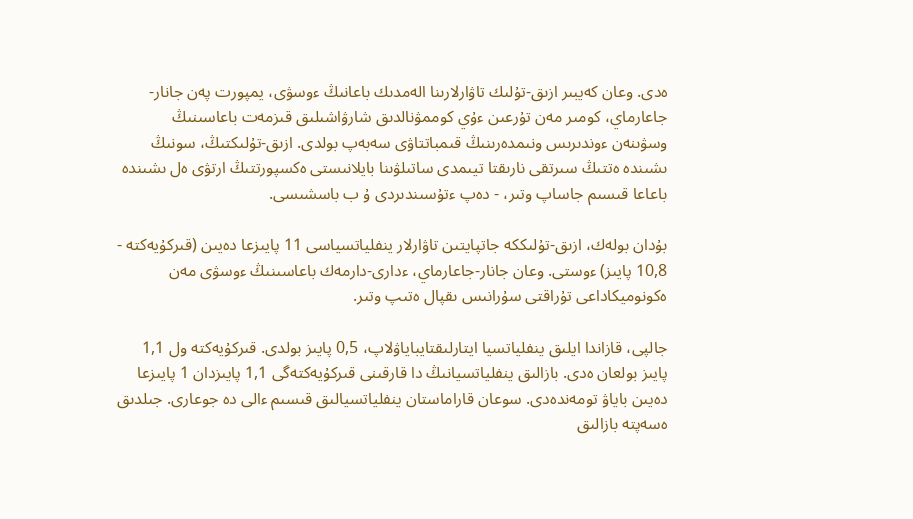ەدى. وعان كەيبىر ازىق-تۇلىك تاۋارلارىنا الەمدىك باعانىڭ ءوسۋى، يمپورت پەن جانار-جاعارماي، كومىر مەن تۇرعىن ءۇي كوممۋنالدىق شارۋاشىلىق قىزمەت باعاسىنىڭ وسۋىنەن ءوندىرىس ونىمدەرىنىڭ قىمباتتاۋى سەبەپ بولدى. ازىق-تۇلىكتىڭ، سونىڭ ىشىندە ەتتىڭ سىرتقى نارىقتا تيىمدى ساتىلۋىنا بايلانىستى ەكسپورتتىڭ ارتۋى ەل ىشىندە باعاعا قىسىم جاساپ وتىر، - دەپ ءتۇسىندىردى ۇ ب باسشىسى.

بۇدان بولەك، ازىق-تۇلىككە جاتپايتىن تاۋارلار ينفلياتسياسى 11 پايىزعا دەيىن (قىركۇيەكتە - 10,8 پايىز) ءوستى. وعان جانار-جاعارماي، ءدارى-دارمەك باعاسىنىڭ ءوسۋى مەن ەكونوميكاداعى تۇراقتى سۇرانىس ىقپال ەتىپ وتىر.

جالپى، قازاندا ايلىق ينفلياتسيا ايتارلىقتايباياۋلاپ، 0,5 پايىز بولدى. قىركۇيەكتە ول 1,1 پايىز بولعان ەدى. بازالىق ينفلياتسيانىڭ دا قارقىنى قىركۇيەكتەگى 1,1 پايىزدان 1 پايىزعا دەيىن باياۋ تومەندەدى. سوعان قاراماستان ينفلياتسيالىق قىسىم ءالى دە جوعارى. جىلدىق ەسەپتە بازالىق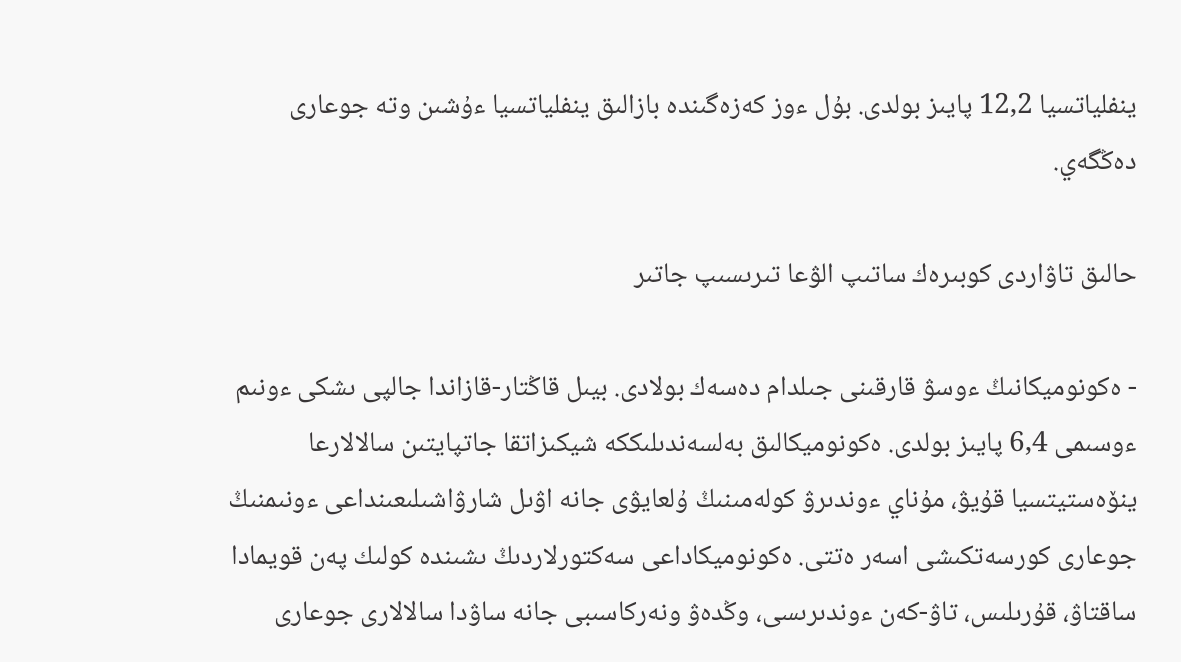ينفلياتسيا 12,2 پايىز بولدى. بۇل ءوز كەزەگىندە بازالىق ينفلياتسيا ءۇشىن وتە جوعارى دەڭگەي.

حالىق تاۋاردى كوبىرەك ساتىپ الۋعا تىرىسىپ جاتىر

- ەكونوميكانىڭ ءوسۋ قارقىنى جىلدام دەسەك بولادى. بيىل قاڭتار-قازاندا جالپى ىشكى ءونىم ءوسىمى 6,4 پايىز بولدى. ەكونوميكالىق بەلسەندىلىككە شيكىزاتقا جاتپايتىن سالالارعا ينۆەستيتسيا قۇيۋ، مۇناي ءوندىرۋ كولەمىنىڭ ۇلعايۋى جانە اۋىل شارۋاشىلىعىنداعى ءونىمنىڭ جوعارى كورسەتكىشى اسەر ەتتى. ەكونوميكاداعى سەكتورلاردىڭ ىشىندە كولىك پەن قويمادا ساقتاۋ، قۇرىلىس، تاۋ-كەن ءوندىرىسى، وڭدەۋ ونەركاسىبى جانە ساۋدا سالالارى جوعارى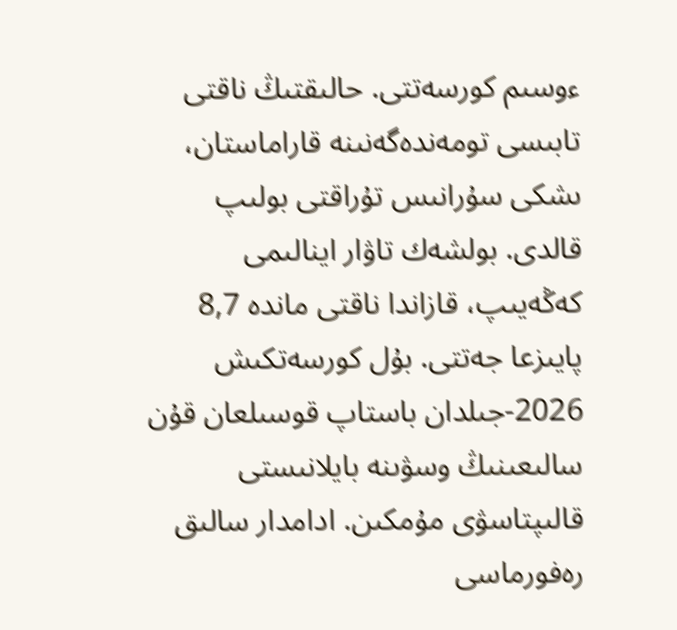ءوسىم كورسەتتى. حالىقتىڭ ناقتى تابىسى تومەندەگەنىنە قاراماستان، ىشكى سۇرانىس تۇراقتى بولىپ قالدى. بولشەك تاۋار اينالىمى كەڭەيىپ، قازاندا ناقتى ماندە 8,7 پايىزعا جەتتى. بۇل كورسەتكىش 2026-جىلدان باستاپ قوسىلعان قۇن سالىعىنىڭ وسۋىنە بايلانىستى قالىپتاسۋى مۇمكىن. ادامدار سالىق رەفورماسى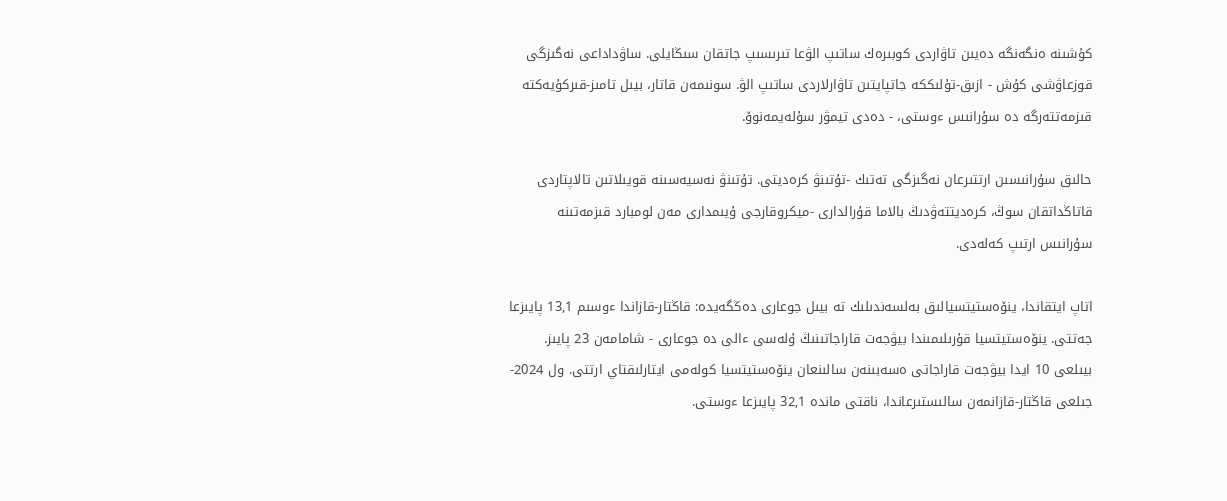كۇشىنە ەنگەنگە دەيىن تاۋاردى كوبىرەك ساتىپ الۋعا تىرىسىپ جاتقان سىڭايلى. ساۋداداعى نەگىزگى قوزعاۋشى كۇش - ازىق-تۇلىككە جاتپايتىن تاۋارلاردى ساتىپ الۋ. سونىمەن قاتار، بيىل تامىز-قىركۇيەكتە قىزمەتتەرگە دە سۇرانىس ءوستى، - دەدى تيمۋر سۇلەيمەنوۆ.

حالىق سۇرانىسىن ارتتىرعان نەگىزگى تەتىك -تۇتىنۋ كرەديتى. تۇتىنۋ نەسيەسىنە قويىلاتىن تالاپتاردى قاتاڭداتقان سوڭ، كرەديتتەۋدىڭ بالاما قۇرالدارى -ميكروقارجى ۇيىمدارى مەن لومبارد قىزمەتىنە سۇرانىس ارتىپ كەلەدى.

اتاپ ايتقاندا، ينۆەستيتسيالىق بەلسەندىلىك تە بيىل جوعارى دەڭگەيدە: قاڭتار-قازاندا ءوسىم 13,1 پايىزعا جەتتى. ينۆەستيتسيا قۇرىلىمىندا بيۋجەت قاراجاتىنىڭ ۇلەسى ءالى دە جوعارى - شامامەن 23 پايىز. بيىلعى 10 ايدا بيۋجەت قاراجاتى ەسەبىنەن سالىنعان ينۆەستيتسيا كولەمى ايتارلىقتاي ارتتى. ول 2024-جىلعى قاڭتار-قازانمەن سالىستىرعاندا، ناقتى ماندە 32,1 پايىزعا ءوستى.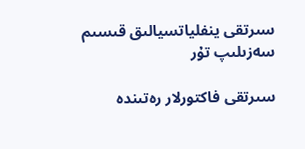سىرتقى ينفلياتسيالىق قىسىم سەزىلىپ تۇر

سىرتقى فاكتورلار رەتىندە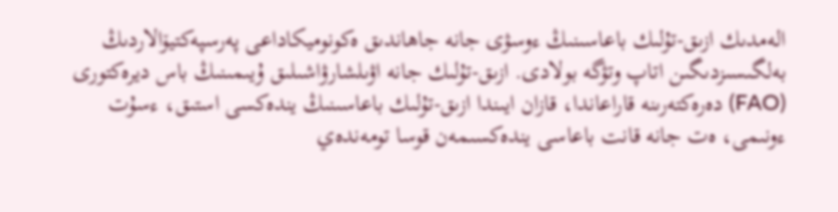الەمدىك ازىق-تۇلىك باعاسىنىڭ ءوسۋى جانە جاھاندىق ەكونوميكاداعى پەرسپەكتيۆالاردىڭ بەلگىسىزدىگىن اتاپ وتۋگە بولادى. ازىق-تۇلىك جانە اۋىلشارۋاشىلىق ۇيىمىنىڭ باس ديرەكتورى (FAO) دەرەكتەرىنە قاراعاندا، قازان ايىندا ازىق-تۇلىك باعاسىنىڭ يندەكسى استىق، ءسۇت ءونىمى، ەت جانە قانت باعاسى يندەكسىمەن قوسا تومەندەي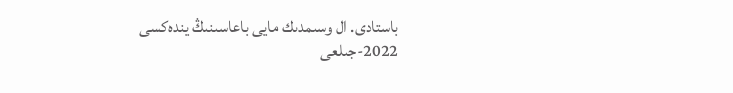باستادى. ال وسىمدىك مايى باعاسىنىڭ يندەكسى 2022-جىلعى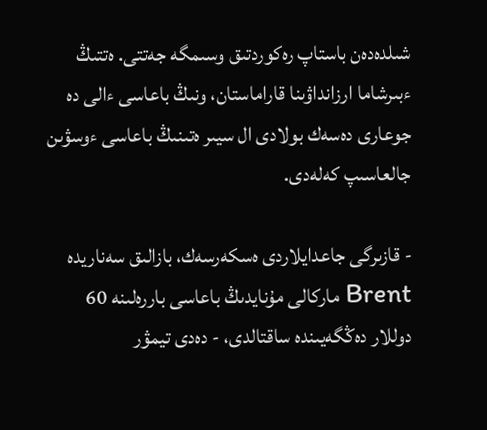شىلدەدەن باستاپ رەكوردتىق وسىمگە جەتتى. ەتتىڭ ءبىرشاما ارزانداۋىنا قاراماستان، ونىڭ باعاسى ءالى دە جوعارى دەسەك بولادى ال سيىر ەتىنىڭ باعاسى ءوسۋىن جالعاسىپ كەلەدى.

- قازىرگى جاعدايلاردى ەسكەرسەك، بازالىق سەناريدە Brent ماركالى مۇنايدىڭ باعاسى باررەلىنە 60 دوللار دەڭگەيىندە ساقتالدى، - دەدى تيمۋر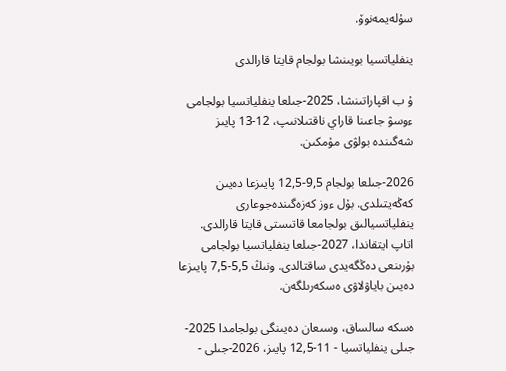سۇلەيمەنوۆ.

ينفلياتسيا بويىنشا بولجام قايتا قارالدى

ۇ ب اقپاراتىنشا، 2025-جىلعا ينفلياتسيا بولجامى ءوسۋ جاعىنا قاراي ناقتىلانىپ، 12-13 پايىز شەگىندە بولۋى مۇمكىن.

2026-جىلعا بولجام 9,5-12,5 پايىزعا دەيىن كەڭەيتىلدى. بۇل ءوز كەزەگىندەجوعارى ينفلياتسيالىق بولجامعا قاتىستى قايتا قارالدى. اتاپ ايتقاندا، 2027-جىلعا ينفلياتسيا بولجامى بۇرىنعى دەڭگەيدى ساقتالدى. ونىڭ 5,5-7,5 پايىزعا دەيىن باياۋلاۋى ەسكەرىلگەن.

ەسكە سالساق، وسىعان دەيىنگى بولجامدا 2025-جىلى ينفلياتسيا - 11-12,5 پايىز، 2026-جىلى -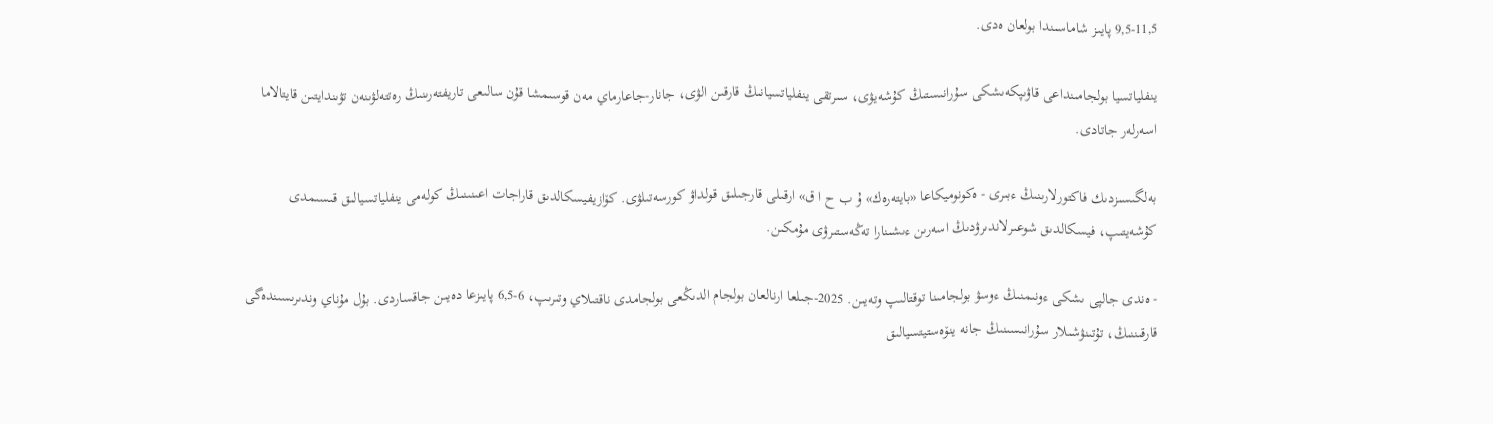9,5-11,5 پايىز شاماسىندا بولعان ەدى.

ينفلياتسيا بولجامىنداعى قاۋىپكەىشكى سۇرانىستىڭ كۇشەيۋى، سىرتقى ينفلياتسيانىڭ قارقىن الۋى، جانار-جاعارماي مەن قوسىمشا قۇن سالىعى تاريفتەرىنىڭ رەتتەلۋىنەن تۋىندايتىن قايتالاما اسەرلەر جاتادى.

بەلگىسىزدىك فاكتورلارىنىڭ ءبىرى - ەكونوميكاعا «بايتەرەك» ۇ ب ح ا ق» ارقىلى قارجىلىق قولداۋ كورسەتىلۋى. كۆازيفيسكالدىق قاراجات اعىنىنىڭ كولەمى ينفلياتسيالىق قىسىمدى كۇشەيتىپ، فيسكالدىق شوعىرلاندىرۋدىڭ اسەرىن ءىشىنارا تەڭەستىرۋى مۇمكىن.

- ەندى جالپى ىشكى ءونىمنىڭ ءوسۋ بولجامىنا توقتالىپ وتەيىن. 2025-جىلعا ارنالعان بولجام الدىڭعى بولجامدى ناقتىلاي وتىرىپ، 6-6,5 پايىزعا دەيىن جاقساردى. بۇل مۇناي وندىرىسىندەگى قارقىننىڭ، تۇتىنۋشىلار سۇرانىسىنىڭ جانە ينۆەستيتسيالىق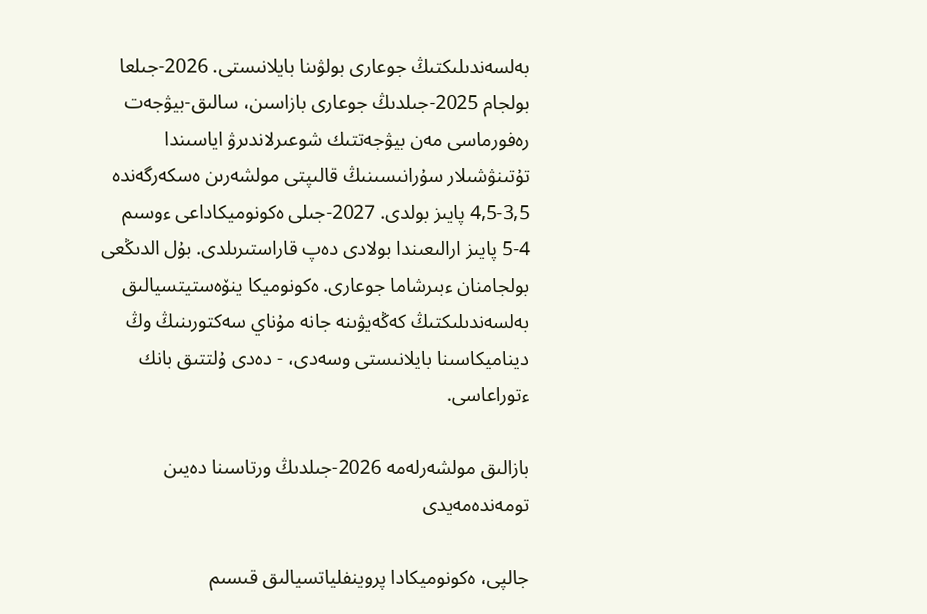بەلسەندىلىكتىڭ جوعارى بولۋىنا بايلانىستى. 2026-جىلعا بولجام 2025-جىلدىڭ جوعارى بازاسىن، سالىق-بيۋجەت رەفورماسى مەن بيۋجەتتىك شوعىرلاندىرۋ اياسىندا تۇتىنۋشىلار سۇرانىسىنىڭ قالىپتى مولشەرىن ەسكەرگەندە 3,5-4,5 پايىز بولدى. 2027-جىلى ەكونوميكاداعى ءوسىم 4-5 پايىز ارالىعىندا بولادى دەپ قاراستىرىلدى. بۇل الدىڭعى بولجامنان ءبىرشاما جوعارى. ەكونوميكا ينۆەستيتسيالىق بەلسەندىلىكتىڭ كەڭەيۋىنە جانە مۇناي سەكتورىنىڭ وڭ ديناميكاسىنا بايلانىستى وسەدى، - دەدى ۇلتتىق بانك ءتوراعاسى.

بازالىق مولشەرلەمە 2026-جىلدىڭ ورتاسىنا دەيىن تومەندەمەيدى

جالپى، ەكونوميكادا پروينفلياتسيالىق قىسىم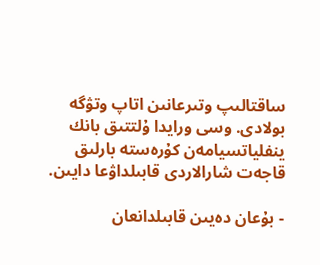ساقتالىپ وتىرعانىن اتاپ وتۋگە بولادى. وسى ورايدا ۇلتتىق بانك ينفلياتسيامەن كۇرەستە بارلىق قاجەت شارالاردى قابىلداۋعا دايىن.

- بۇعان دەيىن قابىلدانعان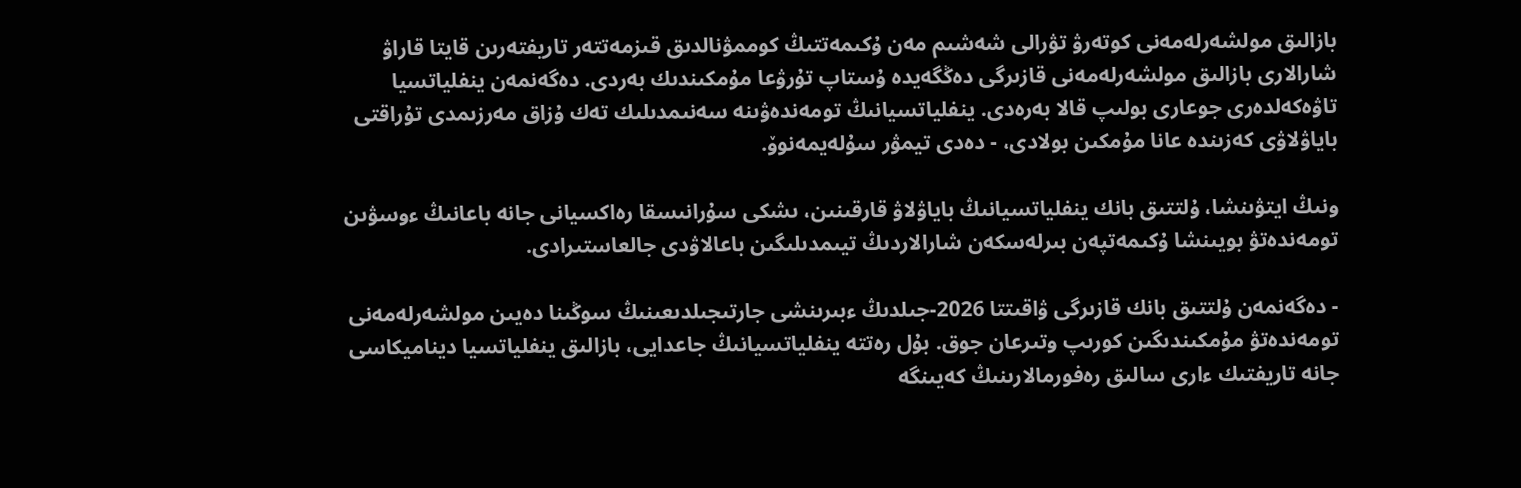بازالىق مولشەرلەمەنى كوتەرۋ تۋرالى شەشىم مەن ۇكىمەتتىڭ كوممۋنالدىق قىزمەتتەر تاريفتەرىن قايتا قاراۋ شارالارى بازالىق مولشەرلەمەنى قازىرگى دەڭگەيدە ۇستاپ تۇرۋعا مۇمكىندىك بەردى. دەگەنمەن ينفلياتسيا تاۋەكەلدەرى جوعارى بولىپ قالا بەرەدى. ينفلياتسيانىڭ تومەندەۋىنە سەنىمدىلىك تەك ۇزاق مەرزىمدى تۇراقتى باياۋلاۋى كەزىندە عانا مۇمكىن بولادى، - دەدى تيمۋر سۇلەيمەنوۆ.

ونىڭ ايتۋىنشا، ۇلتتىق بانك ينفلياتسيانىڭ باياۋلاۋ قارقىنىن، ىشكى سۇرانىسقا رەاكسيانى جانە باعانىڭ ءوسۋىن تومەندەتۋ بويىنشا ۇكىمەتپەن بىرلەسكەن شارالاردىڭ تيىمدىلىگىن باعالاۋدى جالعاستىرادى.

- دەگەنمەن ۇلتتىق بانك قازىرگى ۋاقىتتا 2026-جىلدىڭ ءبىرىنشى جارتىجىلدىعىنىڭ سوڭىنا دەيىن مولشەرلەمەنى تومەندەتۋ مۇمكىندىگىن كورىپ وتىرعان جوق. بۇل رەتتە ينفلياتسيانىڭ جاعدايى، بازالىق ينفلياتسيا ديناميكاسى جانە تاريفتىك ءارى سالىق رەفورمالارىنىڭ كەيىنگە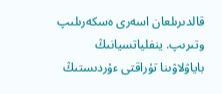قالدىرىلعان اسەرى ەسكەرىلىپ وتىرىپ. ينفلياتسيانىڭ باياۋلاۋىنا تۇراقتى ءۇردىستىڭ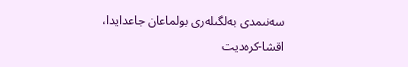سەنىمدى بەلگىلەرى بولماعان جاعدايدا، اقشا-كرەديت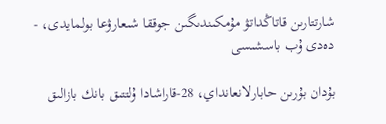شارتتارىن قاتاڭداتۋ مۇمكىندىگىن جوققا شىعارۋعا بولمايدى، - دەدى ۇب باسشىسى

بۇدان بۇرىن حابارلانعانداي، 28-قاراشادا ۇلتتىق بانك بازالىق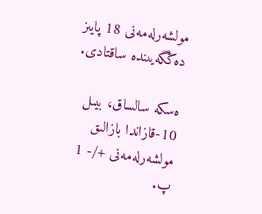مولشەرلەمەنى 18 پايىز دەڭگەيىندە ساقتادى.

ەسكە سالساق، بيىل 10-قازاندا بازالىق مولشەرلەمەنى +/- 1 پ.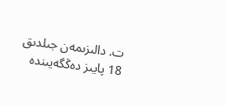ت. دالىزىمەن جىلدىق 18 پايىز دەڭگەيىندە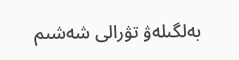بەلگىلەۋ تۋرالى شەشىم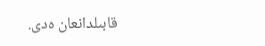قابىلدانعان ەدى.